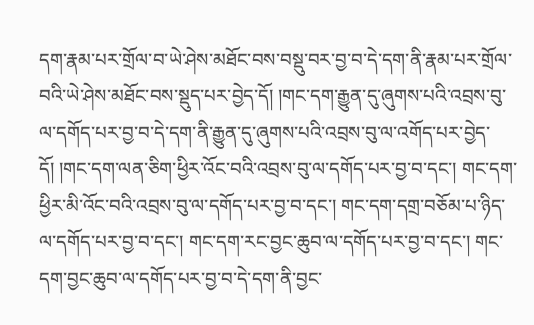དག་རྣམ་པར་གྲོལ་བ་ཡེ་ཤེས་མཐོང་བས་བསྡུ་བར་བྱ་བ་དེ་དག་ནི་རྣམ་པར་གྲོལ་བའི་ཡེ་ཤེས་མཐོང་བས་སྡུད་པར་བྱེད་དོ། །གང་དག་རྒྱུན་དུ་ཞུགས་པའི་འབྲས་བུ་ལ་དགོད་པར་བྱ་བ་དེ་དག་ནི་རྒྱུན་དུ་ཞུགས་པའི་འབྲས་བུ་ལ་འགོད་པར་བྱེད་དོ། །གང་དག་ལན་ཅིག་ཕྱིར་འོང་བའི་འབྲས་བུ་ལ་དགོད་པར་བྱ་བ་དང་། གང་དག་ཕྱིར་མི་འོང་བའི་འབྲས་བུ་ལ་དགོད་པར་བྱ་བ་དང་། གང་དག་དགྲ་བཅོམ་པ་ཉིད་ལ་དགོད་པར་བྱ་བ་དང་། གང་དག་རང་བྱང་ཆུབ་ལ་དགོད་པར་བྱ་བ་དང་། གང་དག་བྱང་ཆུབ་ལ་དགོད་པར་བྱ་བ་དེ་དག་ནི་བྱང་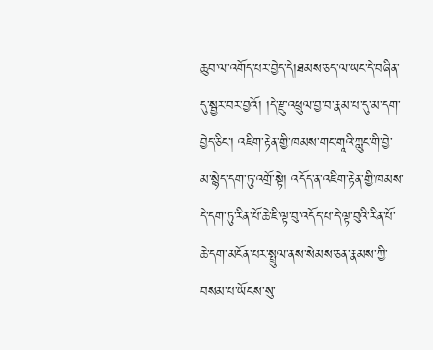ཆུབ་ལ་འགོད་པར་བྱེད་དེ།ཐམས་ཅད་ལ་ཡང་དེ་བཞིན་དུ་སྦྱར་བར་བྱའོ། །དེ་རྫུ་འཕྲུལ་བྱ་བ་རྣམ་པ་དུ་མ་དག་བྱེད་ཅིང་། འཇིག་རྟེན་གྱི་ཁམས་གང་གཱའི་ཀླུང་གི་བྱེ་མ་སྙེད་དག་ཏུ་འགྲོ་སྟེ། འདོད་ན་འཇིག་རྟེན་གྱི་ཁམས་དེ་དག་ཏུ་རིན་པོ་ཆེ་ཇི་ལྟ་བུ་འདོད་པ་དེ་ལྟ་བུའི་རིན་པོ་ཆེ་དག་མངོན་པར་སྤྲུལ་ནས་སེམས་ཅན་རྣམས་ཀྱི་བསམ་པ་ཡོངས་སུ་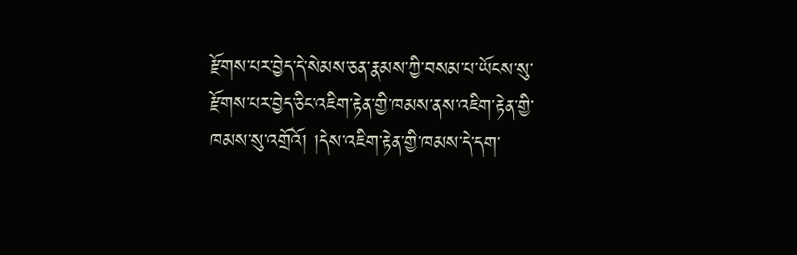རྫོགས་པར་བྱེད་དེ་སེམས་ཅན་རྣམས་ཀྱི་བསམ་པ་ཡོངས་སུ་རྫོགས་པར་བྱེད་ཅིང་འཇིག་རྟེན་གྱི་ཁམས་ནས་འཇིག་རྟེན་གྱི་ཁམས་སུ་འགྲོའོ། །དེས་འཇིག་རྟེན་གྱི་ཁམས་དེ་དག་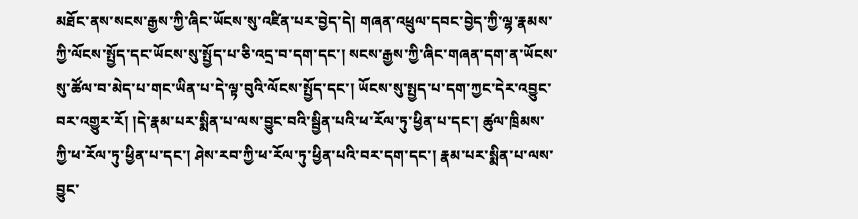མཐོང་ནས་སངས་རྒྱས་ཀྱི་ཞིང་ཡོངས་སུ་འཛིན་པར་བྱེད་དེ། གཞན་འཕྲུལ་དབང་བྱེད་ཀྱི་ལྷ་རྣམས་ཀྱི་ལོངས་སྤྱོད་དང་ཡོངས་སུ་སྤྱོད་པ་ཅི་འདྲ་བ་དག་དང་། སངས་རྒྱས་ཀྱི་ཞིང་གཞན་དག་ན་ཡོངས་སུ་ཚོལ་བ་མེད་པ་གང་ཡིན་པ་དེ་ལྟ་བུའི་ལོངས་སྤྱོད་དང་། ཡོངས་སུ་སྤྱད་པ་དག་ཀྱང་དེར་འབྱུང་བར་འགྱུར་རོ། །དེ་རྣམ་པར་སྨིན་པ་ལས་བྱུང་བའི་སྦྱིན་པའི་ཕ་རོལ་ཏུ་ཕྱིན་པ་དང་། ཚུལ་ཁྲིམས་ཀྱི་ཕ་རོལ་ཏུ་ཕྱིན་པ་དང་། ཤེས་རབ་ཀྱི་ཕ་རོལ་ཏུ་ཕྱིན་པའི་བར་དག་དང་། རྣམ་པར་སྨིན་པ་ལས་བྱུང་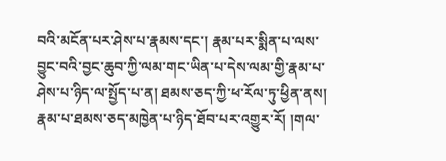བའི་མངོན་པར་ཤེས་པ་རྣམས་དང་། རྣམ་པར་སྨིན་པ་ལས་བྱུང་བའི་བྱང་ཆུབ་ཀྱི་ལམ་གང་ཡིན་པ་དེས་ལམ་གྱི་རྣམ་པ་ཤེས་པ་ཉིད་ལ་སྤྱོད་པ་ན། ཐམས་ཅད་ཀྱི་ཕ་རོལ་ཏུ་ཕྱིན་ནས། རྣམ་པ་ཐམས་ཅད་མཁྱེན་པ་ཉིད་ཐོབ་པར་འགྱུར་རོ། །གལ་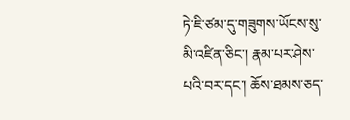ཏེ་ཇི་ཙམ་དུ་གཟུགས་ཡོངས་སུ་མི་འཛིན་ཅིང་། རྣམ་པར་ཤེས་པའི་བར་དང་། ཆོས་ཐམས་ཅད་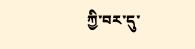ཀྱི་བར་དུ་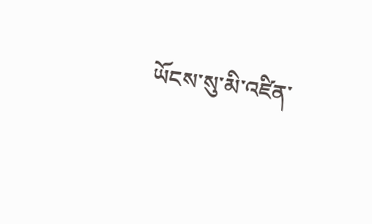ཡོངས་སུ་མི་འཛིན་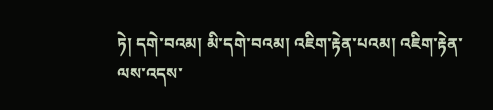ཏེ། དགེ་བའམ། མི་དགེ་བའམ། འཇིག་རྟེན་པའམ། འཇིག་རྟེན་ལས་འདས་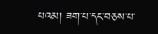པའམ། ཟག་པ་དང་བཅས་པ་